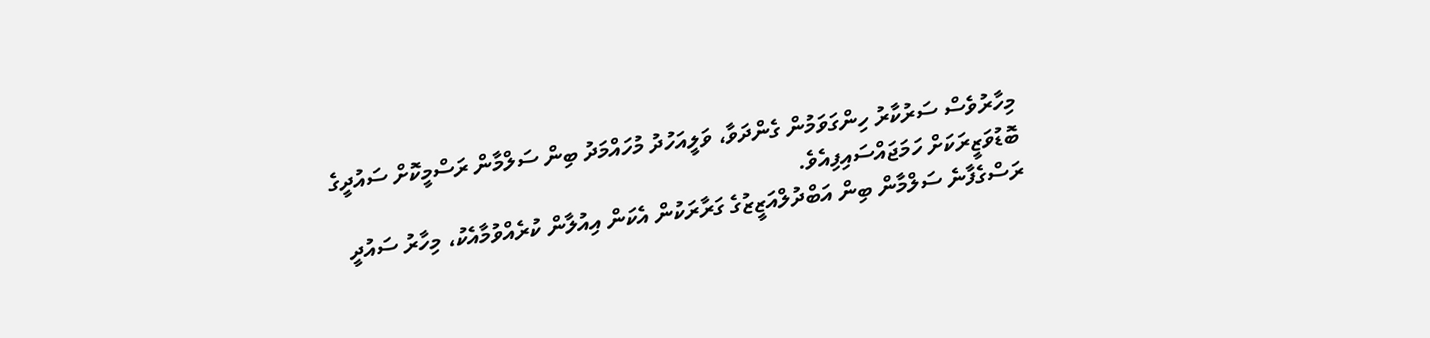މިހާރުވެސް ސަރުކާރު ހިންގަވަމުން ގެންދަވާ، ވަލީއަހުދު މުހައްމަދު ބިން ސަލްމާން ރަސްމީކޮށް ސައުދީގެ ބޮޑުވަޒީރަކަށް ހަމަޖައްސައިފިއެވެ.
ރަސްގެފާނެ ސަލްމާން ބިން އަބްދުލްއަޒީޒުގެ ގަރާރަކުން އެކަން އިއުލާން ކުރެއްވުމާއެކު، މިހާރު ސައުދީ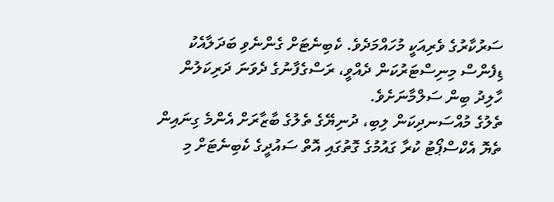ސަރުކާރުގެ ވެރިއަކީ މުހައްމަދެވެ. ކެބިނެޓަށް ގެންނެވި ބަދަލާއެކު ޑިފެންސް މިނިސްޓަރުކަން ދެއްވީ، ރަސްގެފާނުގެ ދެވަނަ ދަރިކަލުން ހާލިދު ބިން ސަލްމާނަށެވެ.
ތެލުގެ މުއްސަނދިކަން ލިބި، ދުނިޔޭގެ ތެލުގެ ބާޒާރަށް އެންމެ ގިނައިން ތެޔޮ އެކްސްޕޯޓު ކުރާ ގައުމުގެ ގޮތުގައި އޮތް ސައުދީގެ ކެބިނެޓަށް މި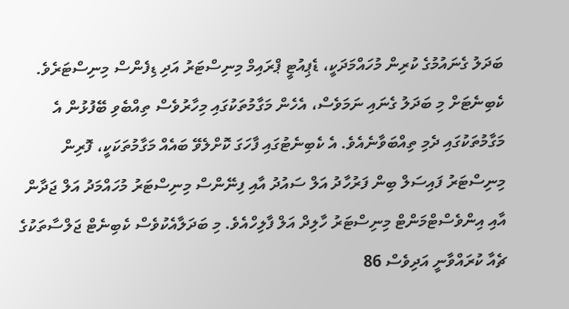ބަދަލު ގެނައުމުގެ ކުރިން މުހައްމަދަކީ، ޑެޕިއުޓީ ޕްރައިމް މިނިސްޓަރު އަދި ޑިފެންސް މިނިސްޓަރެވެ.
ކެބިނެޓަށް މި ބަދަލު ގެނައި ނަމަވެސް، އެހެން މަގާމުތަކުގައި މިހާރުވެސް ތިއްބެވި ބޭފުޅުން އެ މަގާމުތަކުގައި ދެމި ތިއްބަވާނެއެވެ. އެ ކެބިނެޓުގައި ފާހަގަ ކޮށްލެވޭ ބައެއް މަގާމުތަކަކީ، ފޮރިން މިނިސްޓަރު ފައިސަލް ބިން ފަރުހާދު އަލް ސައުދު އާއި ފިނޭންސް މިނިސްޓަރު މުހައްމަދު އަލް ޖަދާން އާއި އިންވެސްޓްމަންޓް މިނިސްޓަރު ހާލިދް އަލް ފާލިހްއެވެ. މި ބަދަލާއެކުވެސް ކެބިނެޓް ޖަލްސާތަކުގެ ޗެއާ ކުރައްވާނީ އަދިވެސް 86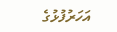އަހަރުފުޅުގެ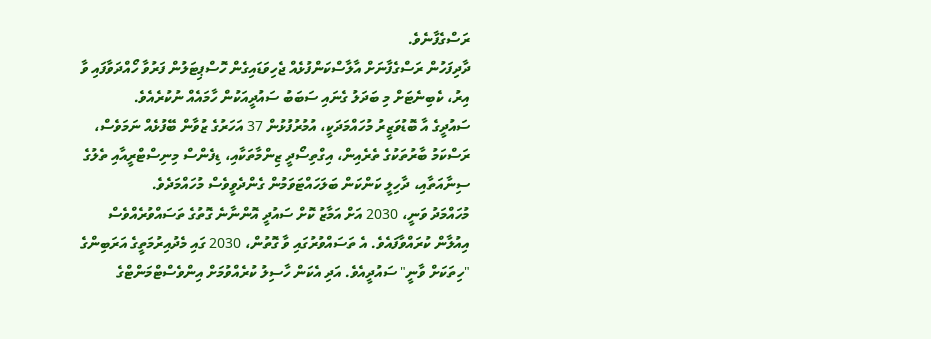ރަސްގެފާނެވެ.
ދާދިފަހުން ރަސްގެފާނަށް އާލާސްކަންފުޅެއް ޖެހިވަޑައިގެން ހޮސްޕިޓަލުން ފަރުވާ ހޯއްދަވާފައި ވާ އިރު، ކެބިނެޓަށް މި ބަދަލު ގެނައި ސަބަބު ސައުދީއަކުން ހާމައެއް ނުކުރެއެވެ.
ސައުދީގެ އާ ބޮޑުވަޒީރު މުހައްމަދަކީ، އުމުރުފުޅުން 37 އަހަރުގެ ޒުވާން ބޭފުޅެއް ނަމަވެސް، ރަސްކަމު ބާރުތަކުގެ ތެރެއިން، އިގްތިސޯދީ ޒިންމާތަކާއި، ޑިފެންސް މިނިސްޓްރީއާއި ތެލުގެ ސިނާއަތާއި، ދާހިލީ ކަންކަން ބަލަހައްޓަވަމުން ގެންދެވީވެސް މުހައްމަދެވެ.
މުހައްމަދު ވަނީ، 2030 އަށް އަމާޒު ކޮށް ސައުދީ އޮންނާނެ ގޮތުގެ ތަސައްވުރެއްވެސް އިއުލާން ކުރައްވާފައެވެ. އެ ތަސައްވުރުގައި ވާ ގޮތުން، 2030 ގައި މެދުއިރުމަތީގެ އަރަބިންގެ "ހިތަކަށް ވާނީ" ސައުދީއެވެ. އަދި އެކަން ހާސިލު ކުރެއްވުމަށް އިންވެސްޓްމަންޓްގެ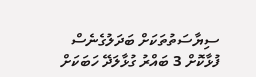ސިޔާސަތުތަކަށް ބަދަލުގެނެސް ފުޅާކޮށް 3 ބައްރު ގުޅާލަދޭ ހަބަކަށް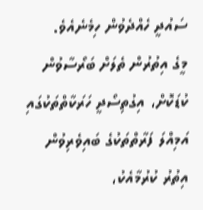ސައުދީ ހެއްދެވުން ހިމެނެއެވެ.
މީގެ އިތުރުން ތެލަށް ބަރޯސާވުން ކުޑަކޮށް، އިގުތިސޯދީ ހަރަކާތްތަކުގައި އަމިއްލަ ފަރާތްތަކުގެ ބައިވެރިވުން އިތުރު ކުރުމާއެކު،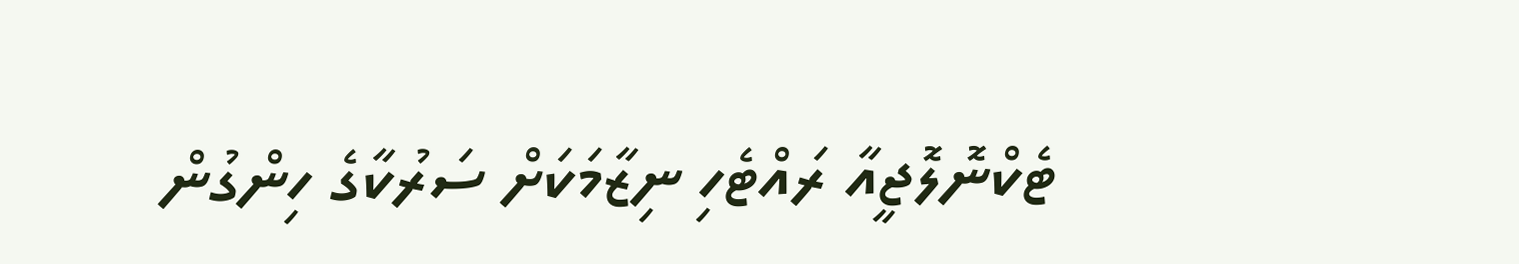ޓެކްނޮލޮޖީއާ ރައްޓެހި ނިޒާމަކަށް ސަރުކާގެ ހިންގުން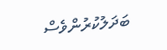ބަދަލުކުރުންވެސް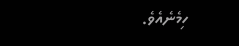ހިމެނެއެވެ.